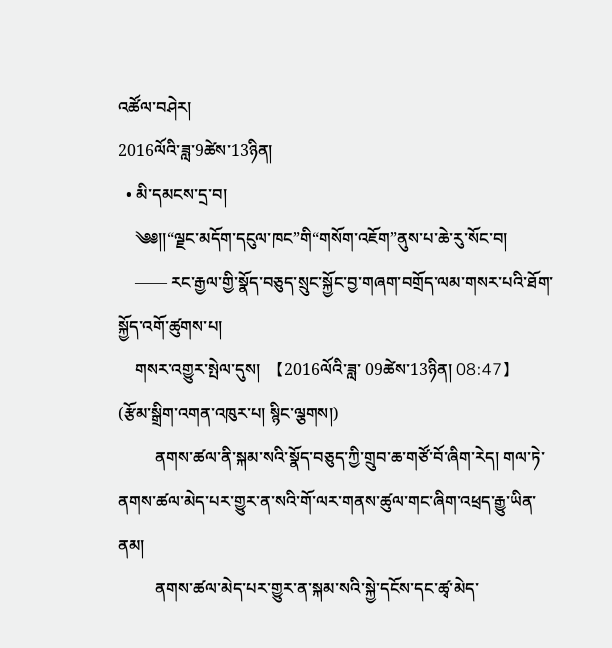འཚོལ་བཤེར།
2016ལོའི་ཟླ་9ཚེས་13ཉིན།
  • མི་དམངས་དྲ་བ།
    ༄༅།།“ལྗང་མདོག་དངུལ་ཁང”གི“གསོག་འཇོག”ནུས་པ་ཆེ་རུ་སོང་བ།
    —— རང་རྒྱལ་གྱི་སྣོད་བཅུད་སྲུང་སྐྱོང་བྱ་གཞག་བགྲོད་ལམ་གསར་པའི་ཐོག་སྐྱོད་འགོ་ཚུགས་པ།
    གསར་འགྱུར་སྤེལ་དུས།  【2016ལོའི་ཟླ་ 09ཚེས་13ཉིན། 08:47】   (རྩོམ་སྒྲིག་འགན་འཁུར་པ། སྙིང་ལྕགས།)
         ནགས་ཚལ་ནི་སྐམ་སའི་སྣོད་བཅུད་ཀྱི་གྲུབ་ཆ་གཙོ་བོ་ཞིག་རེད། གལ་ཏེ་ནགས་ཚལ་མེད་པར་གྱུར་ན་སའི་གོ་ལར་གནས་ཚུལ་གང་ཞིག་འཕྲད་རྒྱུ་ཡིན་ནམ།
         ནགས་ཚལ་མེད་པར་གྱུར་ན་སྐམ་སའི་སྐྱེ་དངོས་དང་ཚྭ་མེད་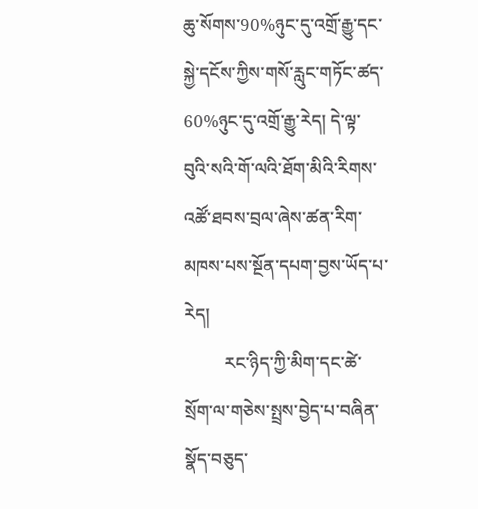ཆུ་སོགས་90%ཉུང་དུ་འགྲོ་རྒྱུ་དང་སྐྱེ་དངོས་ཀྱིས་གསོ་རླུང་གཏོང་ཚད་60%ཉུང་དུ་འགྲོ་རྒྱུ་རེད། དེ་ལྟ་བུའི་སའི་གོ་ལའི་ཐོག་མིའི་རིགས་འཚོ་ཐབས་བྲལ་ཞེས་ཚན་རིག་མཁས་པས་སྔོན་དཔག་བྱས་ཡོད་པ་རེད།
         རང་ཉིད་ཀྱི་མིག་དང་ཚེ་སྲོག་ལ་གཅེས་སྤྲས་བྱེད་པ་བཞིན་སྣོད་བཅུད་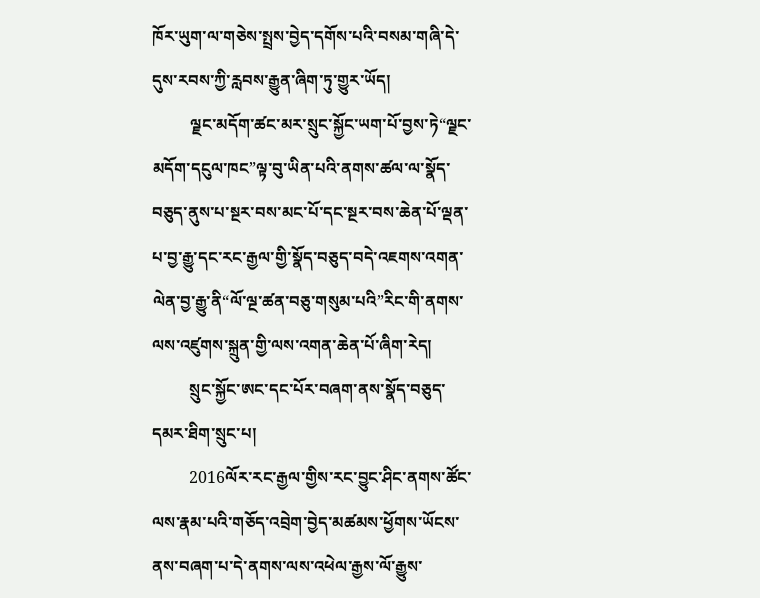ཁོར་ཡུག་ལ་གཅེས་སྤྲས་བྱེད་དགོས་པའི་བསམ་གཞི་དེ་དུས་རབས་ཀྱི་རླབས་རྒྱུན་ཞིག་ཏུ་གྱུར་ཡོད།
         ལྗང་མདོག་ཚང་མར་སྲུང་སྐྱོང་ཡག་པོ་བྱས་ཏེ“ལྗང་མདོག་དངུལ་ཁང”ལྟ་བུ་ཡིན་པའི་ནགས་ཚལ་ལ་སྣོད་བཅུད་ནུས་པ་སྔར་བས་མང་པོ་དང་སྔར་བས་ཆེན་པོ་ལྡན་པ་བྱ་རྒྱུ་དང་རང་རྒྱལ་གྱི་སྣོད་བཅུད་བདེ་འཇགས་འགན་ལེན་བྱ་རྒྱུ་ནི“ལོ་ལྔ་ཚན་བཅུ་གསུམ་པའི”རིང་གི་ནགས་ལས་འཛུགས་སྐྲུན་གྱི་ལས་འགན་ཆེན་པོ་ཞིག་རེད།
         སྲུང་སྐྱོང་ཨང་དང་པོར་བཞག་ནས་སྣོད་བཅུད་དམར་ཐིག་སྲུང་པ།
         2016ལོར་རང་རྒྱལ་གྱིས་རང་བྱུང་ཤིང་ནགས་ཚོང་ལས་རྣམ་པའི་གཅོད་འབྲེག་བྱེད་མཚམས་ཕྱོགས་ཡོངས་ནས་བཞག་པ་དེ་ནགས་ལས་འཕེལ་རྒྱས་ལོ་རྒྱུས་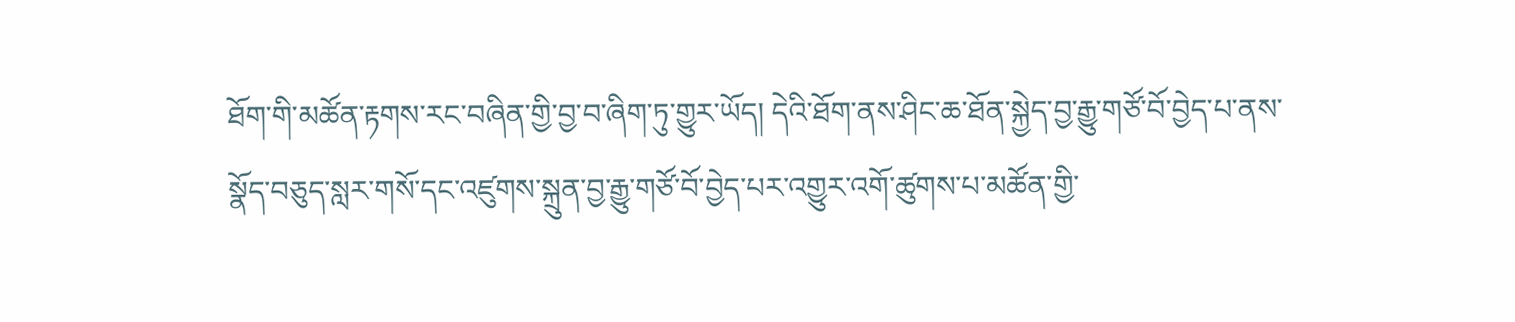ཐོག་གི་མཚོན་རྟགས་རང་བཞིན་གྱི་བྱ་བ་ཞིག་ཏུ་གྱུར་ཡོད། དེའི་ཐོག་ནས་ཤིང་ཆ་ཐོན་སྐྱེད་བྱ་རྒྱུ་གཙོ་བོ་བྱེད་པ་ནས་སྣོད་བཅུད་སླར་གསོ་དང་འཛུགས་སྐྲུན་བྱ་རྒྱུ་གཙོ་བོ་བྱེད་པར་འགྱུར་འགོ་ཚུགས་པ་མཚོན་གྱི་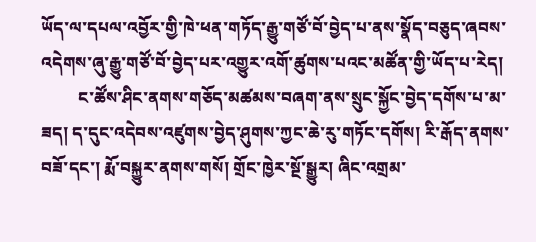ཡོད་ལ་དཔལ་འབྱོར་གྱི་ཁེ་ཕན་གཏོད་རྒྱུ་གཙོ་བོ་བྱེད་པ་ནས་སྣོད་བཅུད་ཞབས་འདེགས་ཞུ་རྒྱུ་གཙོ་བོ་བྱེད་པར་འགྱུར་འགོ་ཚུགས་པའང་མཚོན་གྱི་ཡོད་པ་རེད།
         ང་ཚོས་ཤིང་ནགས་གཅོད་མཚམས་བཞག་ནས་སྲུང་སྐྱོང་བྱེད་དགོས་པ་མ་ཟད། ད་དུང་འདེབས་འཛུགས་བྱེད་ཤུགས་ཀྱང་ཆེ་རུ་གཏོང་དགོས། རི་རྒོད་ནགས་བཟོ་དང་། རྨོ་བསྐྱུར་ནགས་གསོ། གྲོང་ཁྱེར་སྔོ་སྒྱུར། ཞིང་འགྲམ་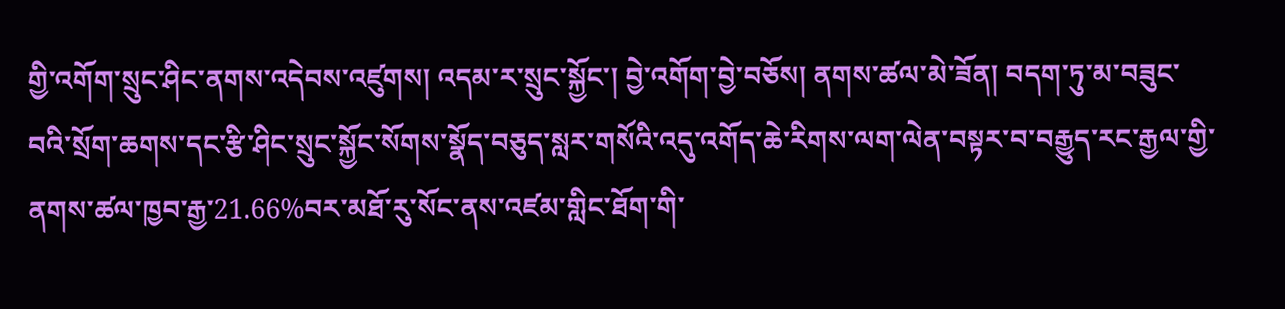གྱི་འགོག་སྲུང་ཤིང་ནགས་འདེབས་འཛུགས། འདམ་ར་སྲུང་སྐྱོང་། བྱེ་འགོག་བྱེ་བཅོས། ནགས་ཚལ་མེ་ཟོན། བདག་ཏུ་མ་བཟུང་བའི་སྲོག་ཆགས་དང་རྩི་ཤིང་སྲུང་སྐྱོང་སོགས་སྣོད་བཅུད་སླར་གསོའི་འདུ་འགོད་ཆེ་རིགས་ལག་ལེན་བསྟར་བ་བརྒྱུད་རང་རྒྱལ་གྱི་ནགས་ཚལ་ཁྱབ་རྒྱ་21.66%བར་མཐོ་རུ་སོང་ནས་འཛམ་གླིང་ཐོག་གི་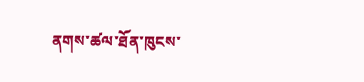ནགས་ཚལ་ཐོན་ཁུངས་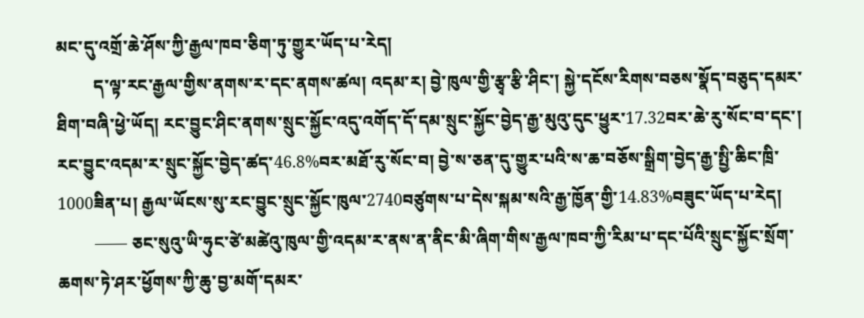མང་དུ་འགྲོ་ཆེ་ཤོས་ཀྱི་རྒྱལ་ཁབ་ཅིག་ཏུ་གྱུར་ཡོད་པ་རེད།
         ད་ལྟ་རང་རྒྱལ་གྱིས་ནགས་ར་དང་ནགས་ཚལ། འདམ་ར། བྱེ་ཁུལ་གྱི་རྩྭ་རྩི་ཤིང་། སྐྱེ་དངོས་རིགས་བཅས་སྣོད་བཅུད་དམར་ཐིག་བཞི་ཕྱེ་ཡོད། རང་བྱུང་ཤིང་ནགས་སྲུང་སྐྱོང་འདུ་འགོད་དོ་དམ་སྲུང་སྐྱོང་བྱེད་རྒྱ་མུའུ་དུང་ཕྱུར་17.32བར་ཆེ་རུ་སོང་བ་དང་། རང་བྱུང་འདམ་ར་སྲུང་སྐྱོང་བྱེད་ཚད་46.8%བར་མཐོ་རུ་སོང་བ། བྱེ་ས་ཅན་དུ་གྱུར་པའི་ས་ཆ་བཅོས་སྒྲིག་བྱེད་རྒྱ་སྤྱི་ཆིང་ཁྲི་1000ཟིན་པ། རྒྱལ་ཡོངས་སུ་རང་བྱུང་སྲུང་སྐྱོང་ཁུལ་2740བཙུགས་པ་དེས་སྐམ་སའི་རྒྱ་ཁྱོན་གྱི་14.83%བཟུང་ཡོད་པ་རེད།
         —— ཅང་སུའུ་ཡི་ཧུང་ཙེ་མཚེའུ་ཁུལ་གྱི་འདམ་ར་ནས་ན་ནིང་མི་ཞིག་གིས་རྒྱལ་ཁབ་ཀྱི་རིམ་པ་དང་པོའི་སྲུང་སྐྱོང་སྲོག་ཆགས་ཏེ་ཤར་ཕྱོགས་ཀྱི་ཆུ་བྱ་མགོ་དམར་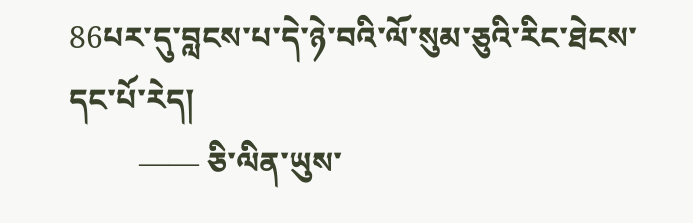86པར་དུ་བླངས་པ་དེ་ཉེ་བའི་ལོ་སུམ་ཅུའི་རིང་ཐེངས་དང་པོ་རེད།
         —— ཅི་ལིན་ཡུས་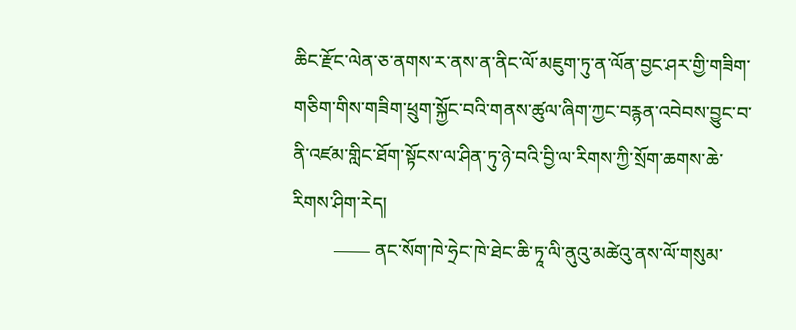ཆིང་རྫོང་ལེན་ཅ་ནགས་ར་ནས་ན་ནིང་ལོ་མཇུག་ཏུ་ན་ལོན་བྱང་ཤར་གྱི་གཟིག་གཅིག་གིས་གཟིག་ཕྲུག་སྐྱོང་བའི་གནས་ཚུལ་ཞིག་ཀྱང་བརྙན་འབེབས་བྱུང་བ་ནི་འཛམ་གླིང་ཐོག་སྟོངས་ལ་ཤིན་ཏུ་ཉེ་བའི་བྱི་ལ་རིགས་ཀྱི་སྲོག་ཆགས་ཆེ་རིགས་ཤིག་རེད།
         —— ནང་སོག་ཁེ་ཧྲེང་ཁེ་ཐེང་ཆི་ཏཱ་ལི་ནུའུ་མཚེའུ་ནས་ལོ་གསུམ་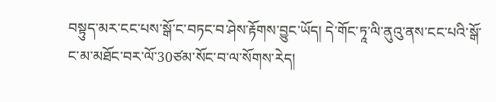བསྟུད་མར་ངང་པས་སྒོ་ང་བཏང་བ་ཤེས་རྟོགས་བྱུང་ཡོད། དེ་གོང་ཏཱ་ལི་ནུའུ་ནས་ངང་པའི་སྒོ་ང་མ་མཐོང་བར་ལོ་30ཙམ་སོང་བ་ལ་སོགས་རེད།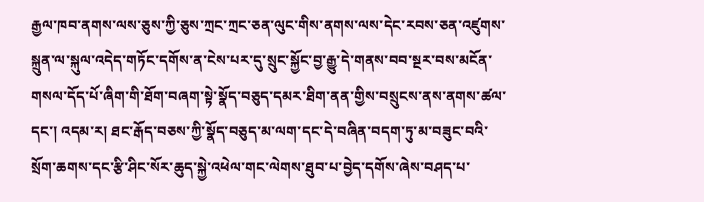རྒྱལ་ཁབ་ནགས་ལས་ཅུས་ཀྱི་ཅུས་ཀྲང་ཀྲང་ཅན་ལུང་གིས་ནགས་ལས་དེང་རབས་ཅན་འཛུགས་སྐྲུན་ལ་སྐུལ་འདེད་གཏོང་དགོས་ན་ངེས་པར་དུ་སྲུང་སྐྱོང་བྱ་རྒྱུ་དེ་གནས་བབ་སྔར་བས་མངོན་གསལ་དོད་པོ་ཞིག་གི་ཐོག་བཞག་སྟེ་སྣོད་བཅུད་དམར་ཐིག་ནན་གྱིས་བསྲུངས་ནས་ནགས་ཚལ་དང་། འདམ་ར། ཐང་རྒོད་བཅས་ཀྱི་སྣོད་བཅུད་མ་ལག་དང་དེ་བཞིན་བདག་ཏུ་མ་བཟུང་བའི་སྲོག་ཆགས་དང་རྩི་ཤིང་སོར་ཆུད་སྐྱེ་འཕེལ་གང་ལེགས་ཐུབ་པ་བྱེད་དགོས་ཞེས་བཤད་པ་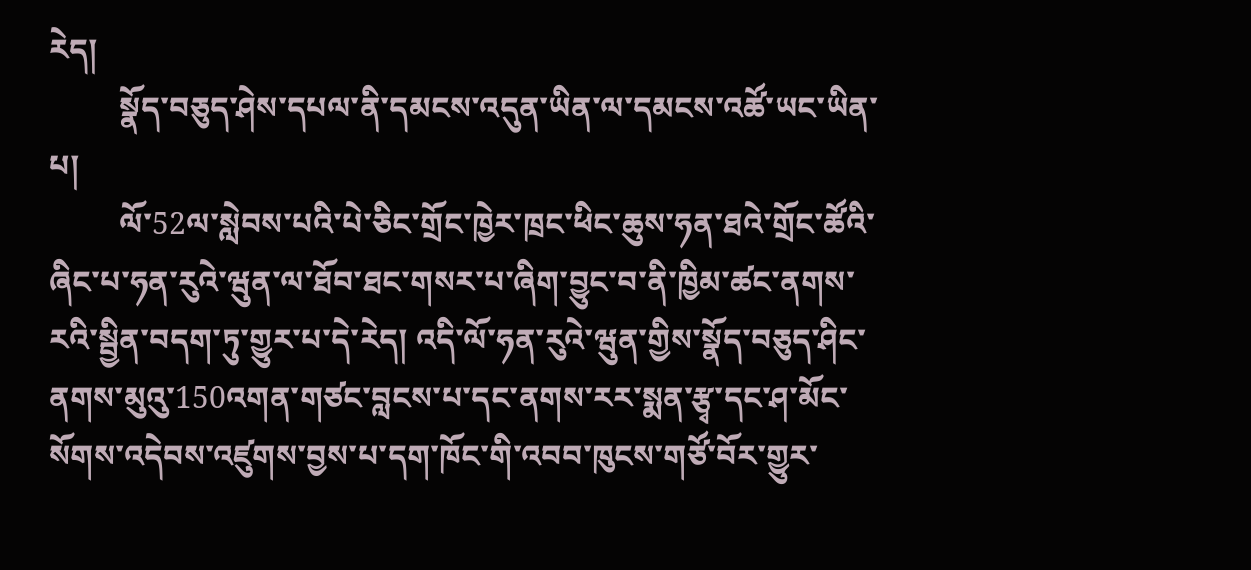རེད།
         སྣོད་བཅུད་ཤེས་དཔལ་ནི་དམངས་འདུན་ཡིན་ལ་དམངས་འཚོ་ཡང་ཡིན་པ།
         ལོ་52ལ་སླེབས་པའི་པེ་ཅིང་གྲོང་ཁྱེར་ཁྲང་ཕིང་ཆུས་ཧན་ཐའེ་གྲོང་ཚོའི་ཞིང་པ་ཧན་རུའེ་ཝུན་ལ་ཐོབ་ཐང་གསར་པ་ཞིག་བྱུང་བ་ནི་ཁྱིམ་ཚང་ནགས་རའི་སྦྱིན་བདག་ཏུ་གྱུར་པ་དེ་རེད། འདི་ལོ་ཧན་རུའེ་ཝུན་གྱིས་སྣོད་བཅུད་ཤིང་ནགས་མུའུ་150འགན་གཙང་བླངས་པ་དང་ནགས་རར་སྨན་རྩྭ་དང་ཤ་མོང་སོགས་འདེབས་འཛུགས་བྱས་པ་དག་ཁོང་གི་འབབ་ཁུངས་གཙོ་བོར་གྱུར་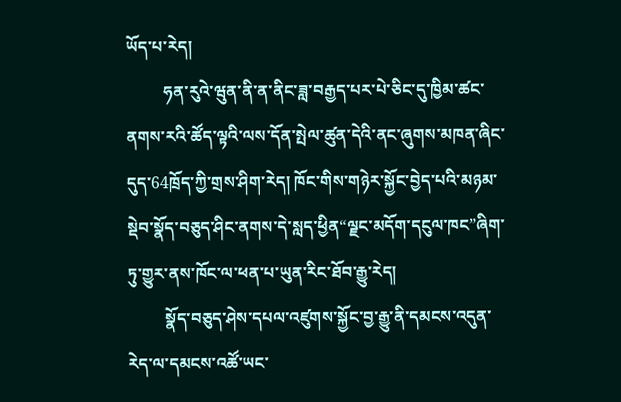ཡོད་པ་རེད།
         ཧན་རུའེ་ཝུན་ནི་ན་ནིང་ཟླ་བརྒྱད་པར་པེ་ཅིང་དུ་ཁྱིམ་ཚང་ནགས་རའི་ཚོད་ལྟའི་ལས་དོན་སྤེལ་ཚུན་དེའི་ནང་ཞུགས་མཁན་ཞིང་དུད་64ཁྲོད་ཀྱི་གྲས་ཤིག་རེད། ཁོང་གིས་གཉེར་སྐྱོང་བྱེད་པའི་མཉམ་སྡེབ་སྣོད་བཅུད་ཤིང་ནགས་དེ་སླད་ཕྱིན“ལྗང་མདོག་དངུལ་ཁང”ཞིག་ཏུ་གྱུར་ནས་ཁོང་ལ་ཕན་པ་ཡུན་རིང་ཐོབ་རྒྱུ་རེད།
         སྣོད་བཅུད་ཤེས་དཔལ་འཛུགས་སྐྱོང་བྱ་རྒྱུ་ནི་དམངས་འདུན་རེད་ལ་དམངས་འཚོ་ཡང་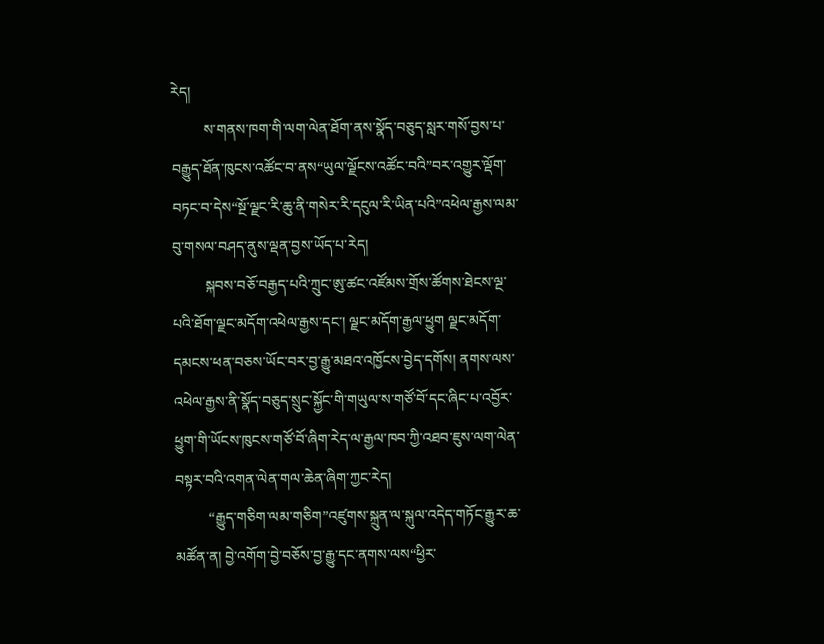རེད།
         ས་གནས་ཁག་གི་ལག་ལེན་ཐོག་ནས་སྣོད་བཅུད་སླར་གསོ་བྱས་པ་བརྒྱུད་ཐོན་ཁུངས་འཚོང་བ་ནས“ཡུལ་ལྗོངས་འཚོང་བའི”བར་འགྱུར་ལྡོག་བཏང་བ་དེས“སྔོ་ལྗང་རི་ཆུ་ནི་གསེར་རི་དངུལ་རི་ཡིན་པའི”འཕེལ་རྒྱས་ལམ་བུ་གསལ་བཤད་ནུས་ལྡན་བྱས་ཡོད་པ་རེད།
         སྐབས་བཅོ་བརྒྱད་པའི་ཀྲུང་ཨུ་ཚང་འཛོམས་གྲོས་ཚོགས་ཐེངས་ལྔ་པའི་ཐོག་ལྗང་མདོག་འཕེལ་རྒྱས་དང་། ལྗང་མདོག་རྒྱལ་ཕྱུག ལྗང་མདོག་དམངས་ཕན་བཅས་ཡོང་བར་བྱ་རྒྱུ་མཐའ་འཁྱོངས་བྱེད་དགོས། ནགས་ལས་འཕེལ་རྒྱས་ནི་སྣོད་བཅུད་སྲུང་སྐྱོང་གི་གཡུལ་ས་གཙོ་བོ་དང་ཞིང་པ་འབྱོར་ཕྱུག་གི་ཡོངས་ཁུངས་གཙོ་བོ་ཞིག་རེད་ལ་རྒྱལ་ཁབ་ཀྱི་འཐབ་ཇུས་ལག་ལེན་བསྟར་བའི་འགན་ལེན་གལ་ཆེན་ཞིག་ཀྱང་རེད།
         “རྒྱུད་གཅིག་ལམ་གཅིག”འཛུགས་སྐྲུན་ལ་སྐུལ་འདེད་གཏོང་རྒྱུར་ཆ་མཚོན་ན། བྱེ་འགོག་བྱེ་བཅོས་བྱ་རྒྱུ་དང་ནགས་ལས“ཕྱིར་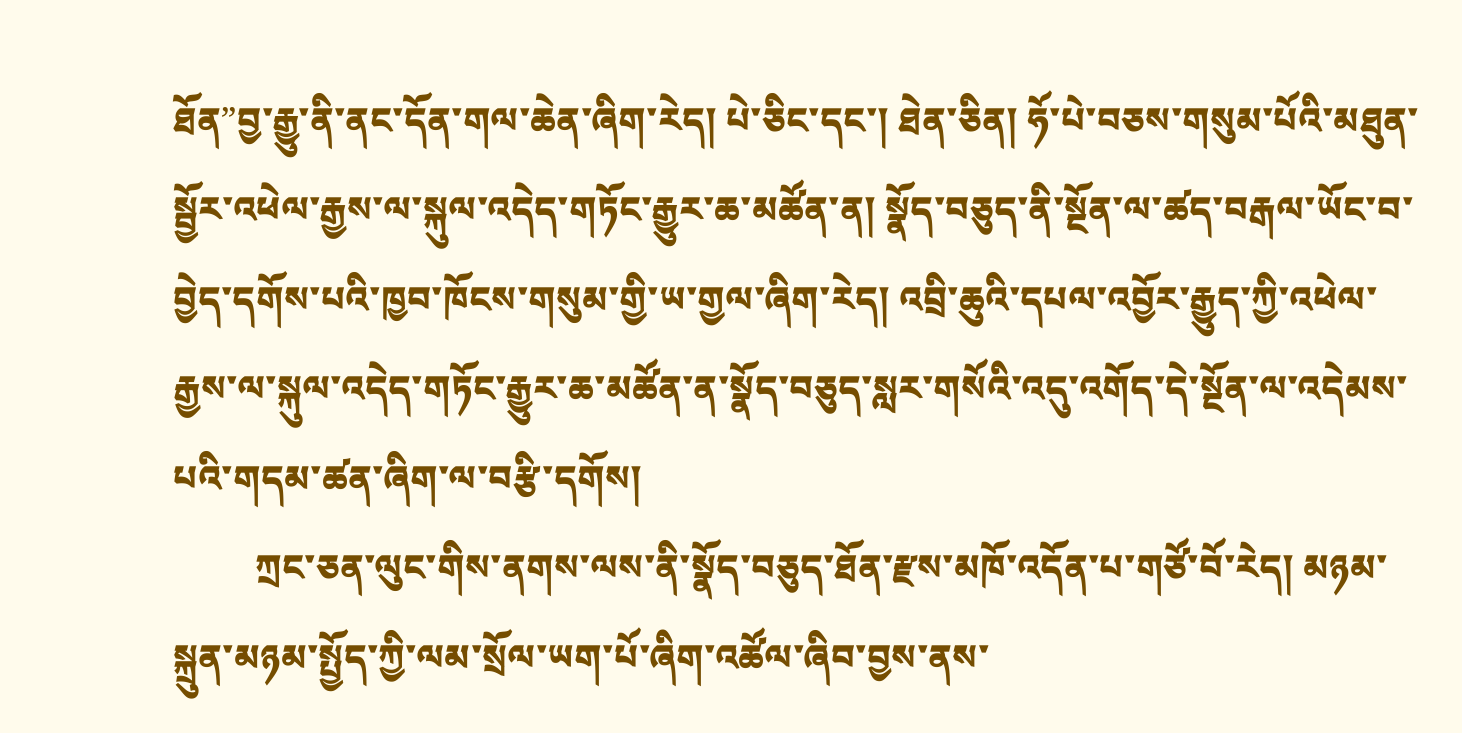ཐོན”བྱ་རྒྱུ་ནི་ནང་དོན་གལ་ཆེན་ཞིག་རེད། པེ་ཅིང་དང་། ཐེན་ཅིན། ཧོ་པེ་བཅས་གསུམ་པོའི་མཐུན་སྦྱོར་འཕེལ་རྒྱས་ལ་སྐུལ་འདེད་གཏོང་རྒྱུར་ཆ་མཚོན་ན། སྣོད་བཅུད་ནི་སྔོན་ལ་ཚད་བརྒལ་ཡོང་བ་བྱེད་དགོས་པའི་ཁྱབ་ཁོངས་གསུམ་གྱི་ཡ་གྱལ་ཞིག་རེད། འབྲི་ཆུའི་དཔལ་འབྱོར་རྒྱུད་ཀྱི་འཕེལ་རྒྱས་ལ་སྐུལ་འདེད་གཏོང་རྒྱུར་ཆ་མཚོན་ན་སྣོད་བཅུད་སླར་གསོའི་འདུ་འགོད་དེ་སྔོན་ལ་འདེམས་པའི་གདམ་ཚན་ཞིག་ལ་བརྩི་དགོས།
         ཀྲང་ཅན་ལུང་གིས་ནགས་ལས་ནི་སྣོད་བཅུད་ཐོན་རྫས་མཁོ་འདོན་པ་གཙོ་བོ་རེད། མཉམ་སྐྲུན་མཉམ་སྤྱོད་ཀྱི་ལམ་སྲོལ་ཡག་པོ་ཞིག་འཚོལ་ཞིབ་བྱས་ནས་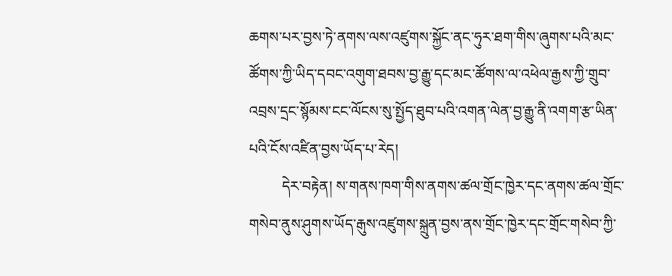ཆགས་པར་བྱས་ཏེ་ནགས་ལས་འཛུགས་སྐྱོང་ནང་ཧུར་ཐག་གིས་ཞུགས་པའི་མང་ཚོགས་ཀྱི་ཡིད་དབང་འགུག་ཐབས་བྱ་རྒྱུ་དང་མང་ཚོགས་ལ་འཕེལ་རྒྱས་ཀྱི་གྲུབ་འབྲས་དྲང་སྙོམས་ངང་ལོངས་སུ་སྤྱོད་ཐུབ་པའི་འགན་ལེན་བྱ་རྒྱུ་ནི་འགག་རྩ་ཡིན་པའི་ངོས་འཛིན་བྱས་ཡོད་པ་རེད།
         དེར་བརྟེན། ས་གནས་ཁག་གིས་ནགས་ཚལ་གྲོང་ཁྱེར་དང་ནགས་ཚལ་གྲོང་གསེབ་ནུས་ཤུགས་ཡོད་རྒུས་འཛུགས་སྐྲུན་བྱས་ནས་གྲོང་ཁྱེར་དང་གྲོང་གསེབ་ཀྱི་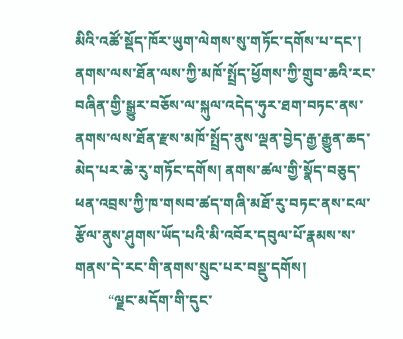མིའི་འཚོ་སྡོད་ཁོར་ཡུག་ལེགས་སུ་གཏོང་དགོས་པ་དང་། ནགས་ལས་ཐོན་ལས་ཀྱི་མཁོ་སྤྲོད་ཕྱོགས་ཀྱི་གྲུབ་ཆའི་རང་བཞིན་གྱི་སྒྱུར་བཅོས་ལ་སྐུལ་འདེད་ཧུར་ཐག་བཏང་ནས་ནགས་ལས་ཐོན་རྫས་མཁོ་སྤྲོད་ནུས་ལྡན་བྱེད་རྒྱ་རྒྱུན་ཆད་མེད་པར་ཆེ་རུ་གཏོང་དགོས། ནགས་ཚལ་གྱི་སྣོད་བཅུད་ཕན་འབྲས་ཀྱི་ཁ་གསབ་ཚད་གཞི་མཐོ་རུ་བཏང་ནས་ངལ་རྩོལ་ནུས་ཤུགས་ཡོད་པའི་མི་འབོར་དབུལ་པོ་རྣམས་ས་གནས་དེ་རང་གི་ནགས་སྲུང་པར་བསྡུ་དགོས།
         “ལྗང་མདོག་གི་དུང་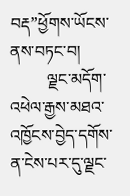བརྡ”ཕྱོགས་ཡོངས་ནས་བཏང་བ།
         ལྗང་མདོག་འཕེལ་རྒྱས་མཐའ་འཁྱོངས་བྱེད་དགོས་ན་ངེས་པར་དུ་ལྗང་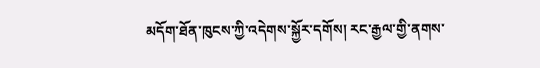མདོག་ཐོན་ཁུངས་ཀྱི་འདེགས་སྐྱོར་དགོས། རང་རྒྱལ་གྱི་ནགས་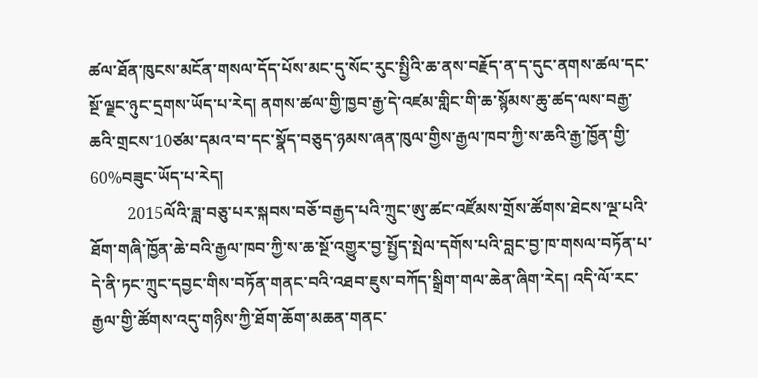ཚལ་ཐོན་ཁུངས་མངོན་གསལ་དོད་པོས་མང་དུ་སོང་རུང་སྤྱིའི་ཆ་ནས་བརྗོད་ན་ད་དུང་ནགས་ཚལ་དང་སྔོ་ལྗང་ཉུང་དྲགས་ཡོད་པ་རེད། ནགས་ཚལ་གྱི་ཁྱབ་རྒྱ་དེ་འཛམ་གླིང་གི་ཆ་སྙོམས་ཆུ་ཚད་ལས་བརྒྱ་ཆའི་གྲངས་10ཙམ་དམའ་བ་དང་སྣོད་བཅུད་ཉམས་ཞན་ཁུལ་གྱིས་རྒྱལ་ཁབ་ཀྱི་ས་ཆའི་རྒྱ་ཁྱོན་གྱི་60%བཟུང་ཡོད་པ་རེད།
         2015ལོའི་ཟླ་བཅུ་པར་སྐབས་བཅོ་བརྒྱད་པའི་ཀྲུང་ཨུ་ཚང་འཛོམས་གྲོས་ཚོགས་ཐེངས་ལྔ་པའི་ཐོག་གཞི་ཁྱོན་ཆེ་བའི་རྒྱལ་ཁབ་ཀྱི་ས་ཆ་སྔོ་འགྱུར་བྱ་སྤྱོད་སྤེལ་དགོས་པའི་བླང་བྱ་ཁ་གསལ་བཏོན་པ་དེ་ནི་ཏང་ཀྲུང་དབྱང་གིས་བཏོན་གནང་བའི་འཐབ་ཇུས་བཀོད་སྒྲིག་གལ་ཆེན་ཞིག་རེད། འདི་ལོ་རང་རྒྱལ་གྱི་ཚོགས་འདུ་གཉིས་ཀྱི་ཐོག་ཆོག་མཆན་གནང་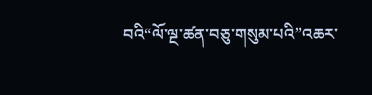བའི“ལོ་ལྔ་ཚན་བཅུ་གསུམ་པའི”འཆར་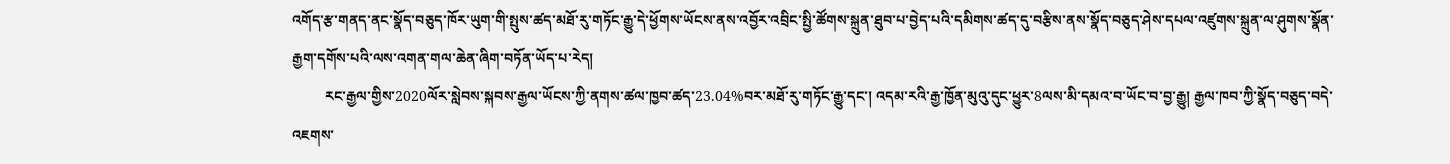འགོད་རྩ་གནད་ནང་སྣོད་བཅུད་ཁོར་ཡུག་གི་སྤུས་ཚད་མཐོ་རུ་གཏོང་རྒྱུ་དེ་ཕྱོགས་ཡོངས་ནས་འབྱོར་འབྲིང་སྤྱི་ཚོགས་སྐྲུན་ཐུབ་པ་བྱེད་པའི་དམིགས་ཚད་དུ་བརྩིས་ནས་སྣོད་བཅུད་ཤེས་དཔལ་འཛུགས་སྐྲུན་ལ་ཤུགས་སྣོན་རྒྱག་དགོས་པའི་ལས་འགན་གལ་ཆེན་ཞིག་བཏོན་ཡོད་པ་རེད།
         རང་རྒྱལ་གྱིས་2020ལོར་སླེབས་སྐབས་རྒྱལ་ཡོངས་ཀྱི་ནགས་ཚལ་ཁྱབ་ཚད་23.04%བར་མཐོ་རུ་གཏོང་རྒྱུ་དང་། འདམ་རའི་རྒྱ་ཁྱོན་མུའུ་དུང་ཕྱུར་8ལས་མི་དམའ་བ་ཡོང་བ་བྱ་རྒྱུ། རྒྱལ་ཁབ་ཀྱི་སྣོད་བཅུད་བདེ་འཇགས་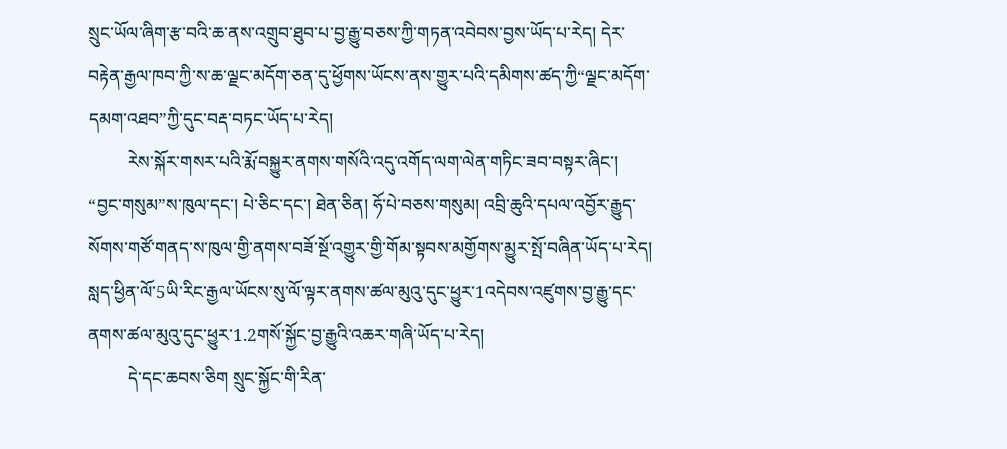སྲུང་ཡོལ་ཞིག་རྩ་བའི་ཆ་ནས་འགྲུབ་ཐུབ་པ་བྱ་རྒྱུ་བཅས་ཀྱི་གཏན་འབེབས་བྱས་ཡོད་པ་རེད། དེར་བརྟེན་རྒྱལ་ཁབ་ཀྱི་ས་ཆ་ལྗང་མདོག་ཅན་དུ་ཕྱོགས་ཡོངས་ནས་གྱུར་པའི་དམིགས་ཚད་ཀྱི“ལྗང་མདོག་དམག་འཐབ”ཀྱི་དུང་བརྡ་བཏང་ཡོད་པ་རེད།
         རེས་སྐོར་གསར་པའི་རྨོ་བསྐྱུར་ནགས་གསོའི་འདུ་འགོད་ལག་ལེན་གཏིང་ཟབ་བསྟར་ཞིང་། “བྱང་གསུམ”ས་ཁུལ་དང་། པེ་ཅིང་དང་། ཐེན་ཅིན། ཧོ་པེ་བཅས་གསུམ། འབྲི་ཆུའི་དཔལ་འབྱོར་རྒྱུད་སོགས་གཙོ་གནད་ས་ཁུལ་གྱི་ནགས་བཟོ་སྔོ་འགྱུར་གྱི་གོམ་སྟབས་མགྱོགས་མྱུར་སྤོ་བཞིན་ཡོད་པ་རེད། སླད་ཕྱིན་ལོ་5ཡི་རིང་རྒྱལ་ཡོངས་སུ་ལོ་ལྟར་ནགས་ཚལ་མུའུ་དུང་ཕྱུར་1འདེབས་འཛུགས་བྱ་རྒྱུ་དང་ནགས་ཚལ་མུའུ་དུང་ཕྱུར་1.2གསོ་སྐྱོང་བྱ་རྒྱུའི་འཆར་གཞི་ཡོད་པ་རེད།
         དེ་དང་ཆབས་ཅིག སྲུང་སྐྱོང་གི་རིན་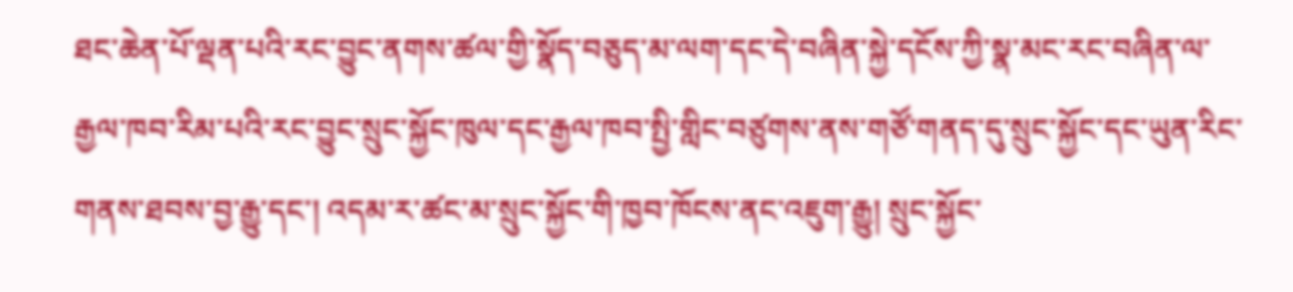ཐང་ཆེན་པོ་ལྡན་པའི་རང་བྱུང་ནགས་ཚལ་གྱི་སྣོད་བཅུད་མ་ལག་དང་དེ་བཞིན་སྐྱེ་དངོས་ཀྱི་སྣ་མང་རང་བཞིན་ལ་རྒྱལ་ཁབ་རིམ་པའི་རང་བྱུང་སྲུང་སྐྱོང་ཁུལ་དང་རྒྱལ་ཁབ་སྤྱི་གླིང་བཙུགས་ནས་གཙོ་གནད་དུ་སྲུང་སྐྱོང་དང་ཡུན་རིང་གནས་ཐབས་བྱ་རྒྱུ་དང་། འདམ་ར་ཚང་མ་སྲུང་སྐྱོང་གི་ཁྱབ་ཁོངས་ནང་འཇུག་རྒྱུ། སྲུང་སྐྱོང་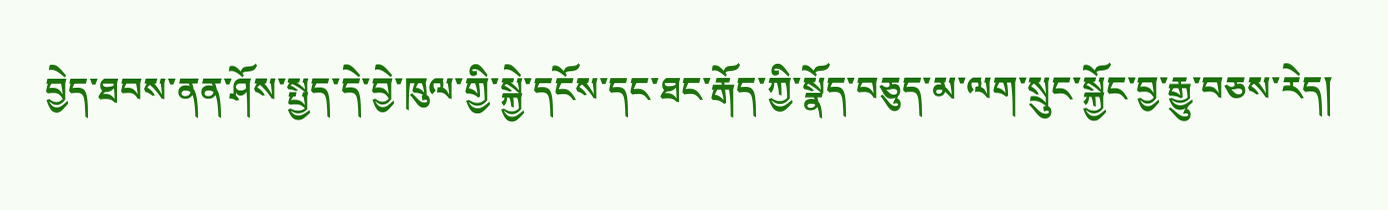བྱེད་ཐབས་ནན་ཤོས་སྤྱད་དེ་བྱེ་ཁུལ་གྱི་སྐྱེ་དངོས་དང་ཐང་རྒོད་ཀྱི་སྣོད་བཅུད་མ་ལག་སྲུང་སྐྱོང་བྱ་རྒྱུ་བཅས་རེད།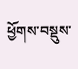ཕྱོགས་བསྡུས་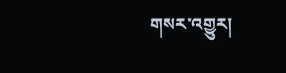གསར་འགྱུར།